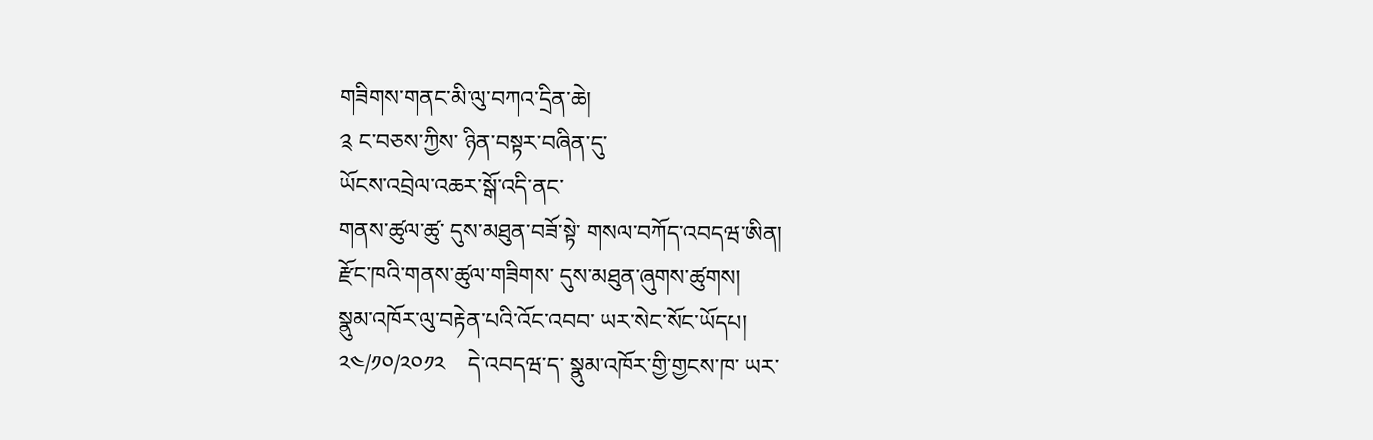གཟིགས་གནང་མི་ལུ་བཀའ་དྲིན་ཆེ།
༉ ང་བཅས་ཀྱིས་ ཉིན་བསྟར་བཞིན་དུ་
ཡོངས་འབྲེལ་འཆར་སྒོ་འདི་ནང་
གནས་ཚུལ་ཚུ་ དུས་མཐུན་བཟོ་སྟེ་ གསལ་བཀོད་འབདཝ་ཨིན།
རྫོང་ཁའི་གནས་ཚུལ་གཟིགས་ དུས་མཐུན་ཞུགས་ཚུགས།
སྣུམ་འཁོར་ལུ་བརྟེན་པའི་འོང་འབབ་ ཡར་སེང་སོང་ཡོདཔ།
༢༤/༡༠/༢༠༡༢    དེ་འབདཝ་ད་ སྣུམ་འཁོར་གྱི་གྱངས་ཁ་ ཡར་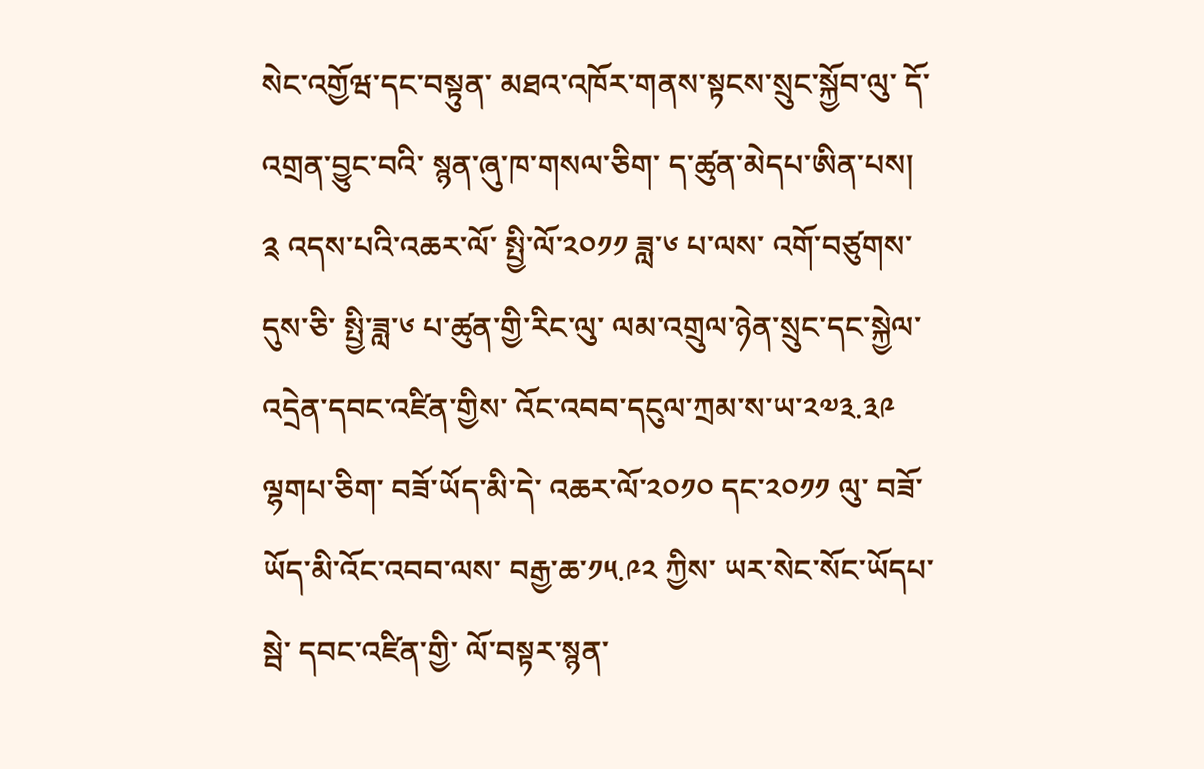སེང་འགྱོཝ་དང་བསྟུན་ མཐའ་འཁོར་གནས་སྟངས་སྲུང་སྐྱོབ་ལུ་ དོ་འགྲན་བྱུང་བའི་ སྙན་ཞུ་ཁ་གསལ་ཅིག་ ད་ཚུན་མེདཔ་ཨིན་པས།
༉ འདས་པའི་འཆར་ལོ་ སྤྱི་ལོ་༢༠༡༡ ཟླ་༦ པ་ལས་ འགོ་བཙུགས་ དུས་ཅི་ སྤྱི་ཟླ་༦ པ་ཚུན་གྱི་རིང་ལུ་ ལམ་འགྲུལ་ཉེན་སྲུང་དང་སྐྱེལ་འདྲེན་དབང་འཛིན་གྱིས་ འོང་འབབ་དངུལ་ཀྲམ་ས་ཡ་༢༧༣.༣༩ ལྷགཔ་ཅིག་ བཟོ་ཡོད་མི་དེ་ འཆར་ལོ་༢༠༡༠ དང་༢༠༡༡ ལུ་ བཟོ་ཡོད་མི་འོང་འབབ་ལས་ བརྒྱ་ཆ་༡༥.༩༢ ཀྱིས་ ཡར་སེང་སོང་ཡོདཔ་སྦེ་ དབང་འཛིན་གྱི་ ལོ་བསྟར་སྙན་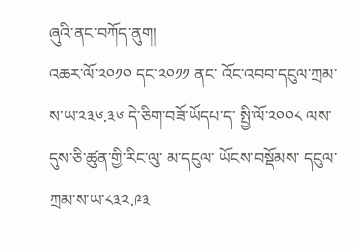ཞུའི་ནང་བཀོད་ནུག།
འཆར་ལོ་༢༠༡༠ དང་༢༠༡༡ ནང་ འོང་འབབ་དངུལ་ཀྲམ་ས་ཡ་༢༣༦.༣༦ དེ་ཅིག་བཟོ་ཡོདཔ་ད་ སྤྱི་ལོ་༢༠༠༨ ལས་དུས་ཅི་ཚུན་གྱི་རིང་ལུ་ མ་དངུལ་ ཡོངས་བསྡོམས་ དངུལ་ཀྲམ་ས་ཡ་༨༣༢.༩༣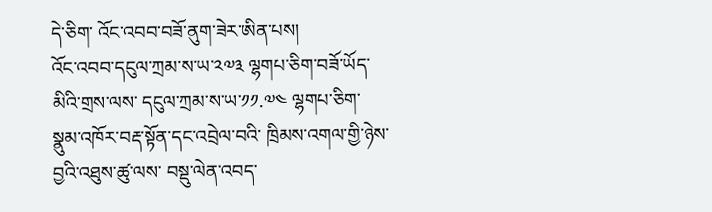དེ་ཅིག་ འོང་འབབ་བཟོ་ནུག་ཟེར་ཨིན་པས།
འོང་འབབ་དངུལ་ཀྲམ་ས་ཡ་༢༧༣ ལྷགཔ་ཅིག་བཟོ་ཡོད་མིའི་གྲས་ལས་ དངུལ་ཀྲམ་ས་ཡ་༡༡.༧༤ ལྷགཔ་ཅིག་ སྣུམ་འཁོར་བརྡ་སྟོན་དང་འབྲེལ་བའི་ ཁྲིམས་འགལ་གྱི་ཉེས་བྱའི་འཐུས་ཚུ་ལས་ བསྡུ་ལེན་འབད་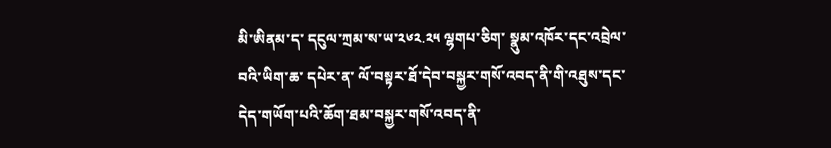མི་ཨིནམ་ད་ དངུལ་ཀྲམ་ས་ཡ་༢༦༢.༢༥ ལྷགཔ་ཅིག་ སྣུམ་འཁོར་དང་འབྲེལ་བའི་ཡིག་ཆ་ དཔེར་ན་ ལོ་བསྟར་ཐོ་དེབ་བསྐྱར་གསོ་འབད་ནི་གི་འཐུས་དང་ དེད་གཡོག་པའི་ཆོག་ཐམ་བསྐྱར་གསོ་འབད་ནི་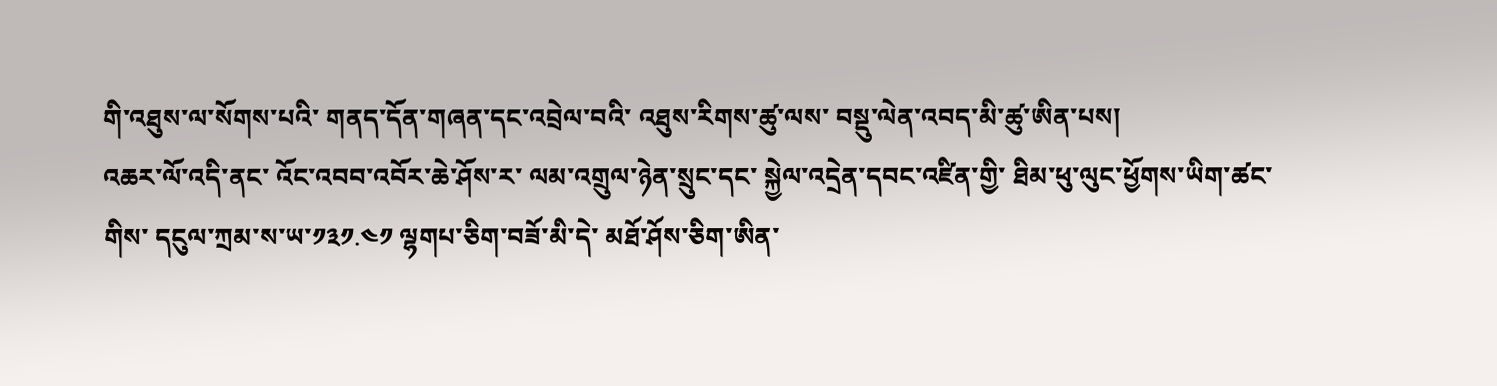གི་འཐུས་ལ་སོགས་པའི་ གནད་དོན་གཞན་དང་འབྲེལ་བའི་ འཐུས་རིགས་ཚུ་ལས་ བསྡུ་ལེན་འབད་མི་ཚུ་ཨིན་པས།
འཆར་ལོ་འདི་ནང་ འོང་འབབ་འབོར་ཆེ་ཤོས་ར་ ལམ་འགྲུལ་ཉེན་སྲུང་དང་ སྐྱེལ་འདྲེན་དབང་འཛིན་གྱི་ ཐིམ་ཕུ་ལུང་ཕྱོགས་ཡིག་ཚང་གིས་ དངུལ་ཀྲམ་ས་ཡ་༡༣༡.༤༡ ལྷགཔ་ཅིག་བཟོ་མི་དེ་ མཐོ་ཤོས་ཅིག་ཨིན་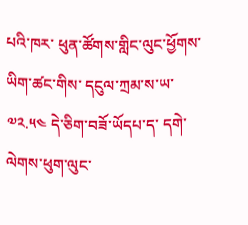པའི་ཁར་ ཕུན་ཚོགས་གླིང་ལུང་ཕྱོགས་ཡིག་ཚང་གིས་ དངུལ་ཀྲམ་ས་ཡ་༧༢.༥༤ དེ་ཅིག་བཟོ་ཡོདཔ་ད་ དགེ་ལེགས་ཕུག་ལུང་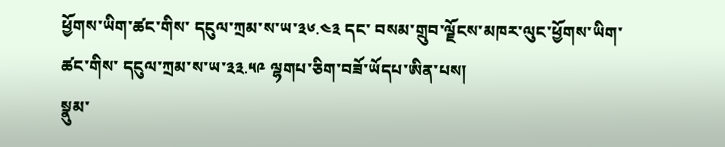ཕྱོགས་ཡིག་ཚང་གིས་ དངུལ་ཀྲམ་ས་ཡ་༣༦.༤༣ དང་ བསམ་གྲུབ་ལྗོངས་མཁར་ལུང་ཕྱོགས་ཡིག་ཚང་གིས་ དངུལ་ཀྲམ་ས་ཡ་༣༣.༥༩ ལྷགཔ་ཅིག་བཟོ་ཡོདཔ་ཨིན་པས།
སྣུམ་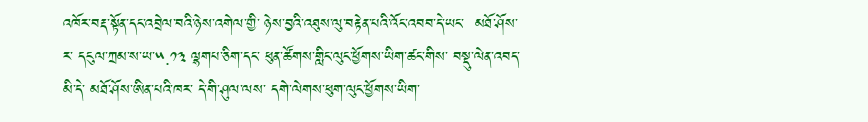འཁོར་བརྡ་སྟོན་དང་འབྲེལ་བའི་ཉེས་འགེལ་གྱི་ ཉེས་བྱའི་འཐུས་ལུ་བརྟེན་པའི་འོང་འབབ་དེ་ཡང་  མཐོ་ཤོས་ར་ དངུལ་ཀྲམ་ས་ཡ་༥.༡༣ ལྷགཔ་ཅིག་དང་ ཕུན་ཚོགས་གླིང་ལུང་ཕྱོགས་ཡིག་ཚང་གིས་ བསྡུ་ལེན་འབད་མི་དེ་ མཐོ་ཤོས་ཨིན་པའི་ཁར་ དེ་གི་ཤུལ་ལས་ དགེ་ལེགས་ཕུག་ལུང་ཕྱོགས་ཡིག་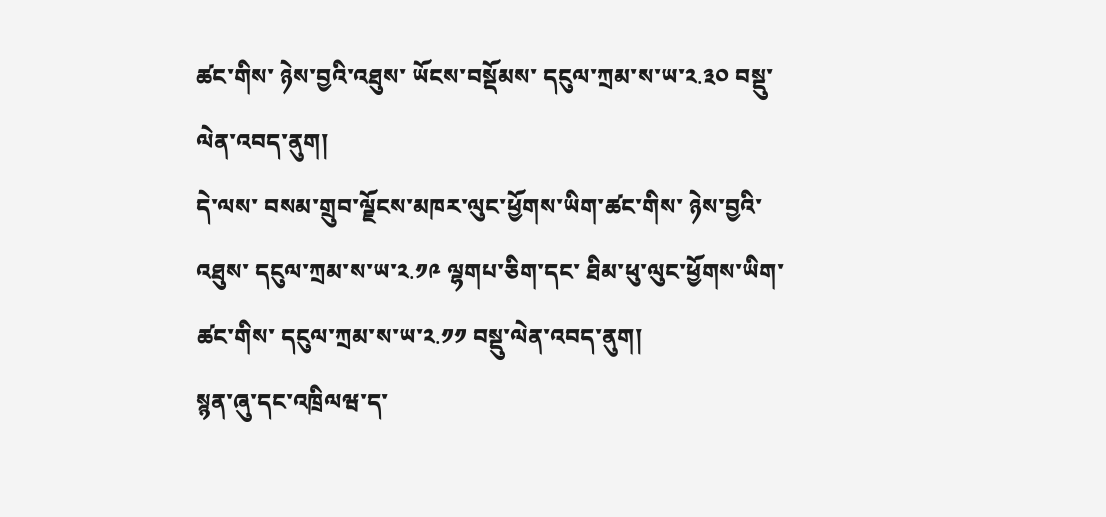ཚང་གིས་ ཉེས་བྱའི་འཐུས་ ཡོངས་བསྡོམས་ དངུལ་ཀྲམ་ས་ཡ་༢.༣༠ བསྡུ་ལེན་འབད་ནུག།
དེ་ལས་ བསམ་གྲུབ་ལྗོངས་མཁར་ལུང་ཕྱོགས་ཡིག་ཚང་གིས་ ཉེས་བྱའི་འཐུས་ དངུལ་ཀྲམ་ས་ཡ་༢.༡༩ ལྷགཔ་ཅིག་དང་ ཐིམ་ཕུ་ལུང་ཕྱོགས་ཡིག་ཚང་གིས་ དངུལ་ཀྲམ་ས་ཡ་༢.༡༡ བསྡུ་ལེན་འབད་ནུག།
སྙན་ཞུ་དང་འཁྲིལཝ་ད་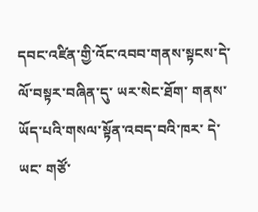དབང་འཛིན་གྱི་འོང་འབབ་གནས་སྟངས་དེ་ ལོ་བསྟར་བཞིན་དུ་ ཡར་སེང་ཐོག་ གནས་ཡོད་པའི་གསལ་སྟོན་འབད་བའི་ཁར་ དེ་ཡང་ གཙོ་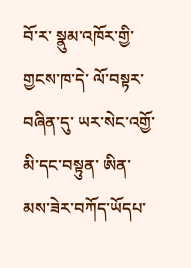བོ་ར་ སྣུམ་འཁོར་གྱི་གྱངས་ཁ་དེ་ ལོ་བསྟར་བཞིན་དུ་ ཡར་སེང་འགྱོ་མི་དང་བསྟུན་ ཨིན་མས་ཟེར་བཀོད་ཡོདཔ་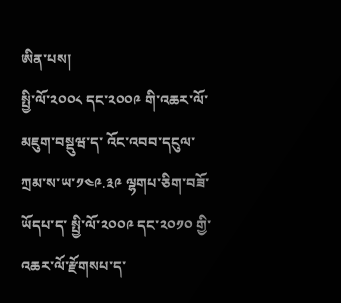ཨིན་པས།
སྤྱི་ལོ་༢༠༠༨ དང་༢༠༠༩ གི་འཆར་ལོ་མཇུག་བསྡུཝ་ད་ འོང་འབབ་དངུལ་ཀྲམ་ས་ཡ་༡༤༩.༣༩ ལྷགཔ་ཅིག་བཟོ་ཡོདཔ་ད་ སྤྱི་ལོ་༢༠༠༩ དང་༢༠༡༠ གྱི་འཆར་ལོ་རྫོགསཔ་ད་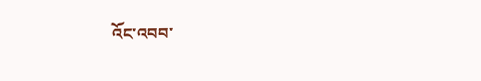འོང་འབབ་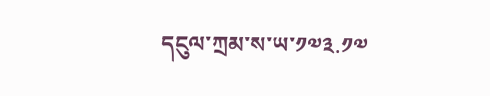དངུལ་ཀྲམ་ས་ཡ་༡༧༣.༡༧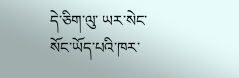དེ་ཅིག་ལུ་ ཡར་སེང་སོང་ཡོད་པའི་ཁར་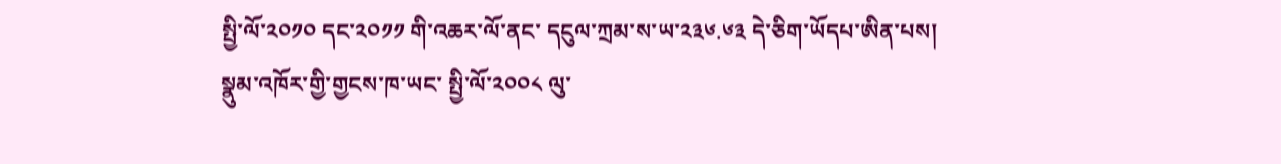སྤྱི་ལོ་༢༠༡༠ དང་༢༠༡༡ གི་འཆར་ལོ་ནང་ དངུལ་ཀྲམ་ས་ཡ་༢༣༦.༦༣ དེ་ཅིག་ཡོདཔ་ཨིན་པས།
སྣུམ་འཁོར་གྱི་གྱངས་ཁ་ཡང་ སྤྱི་ལོ་༢༠༠༨ ལུ་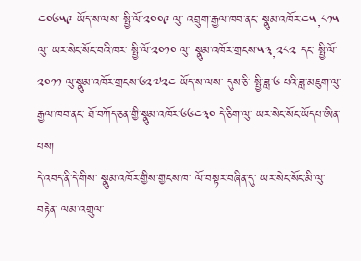༤༠༦༥༩ ཡོད་ས་ལས་ སྤྱི་ལོ་༢༠༠༩ ལུ་ འབྲུག་རྒྱལ་ཁབ་ནང་ སྣུམ་འཁོར་༤༥,༨༡༥ ལུ་ ཡར་སེང་སོང་བའི་ཁར་ སྤྱི་ལོ་༢༠༡༠ ལུ་ སྣུམ་འཁོར་གྲངས་༥༣,༢༨༢ དང་ སྤྱི་ལོ་༢༠༡༡ ལུ་སྣུམ་འཁོར་གྲངས་༦༢༧༢༤ ཡོད་ས་ལས་ དུས་ཅི་ སྤྱི་ཟླ་༦ པའི་ཟླ་མཇུག་ལུ་ རྒྱལ་ཁབ་ནང་ ཐོ་བཀོད་ཅན་གྱི་སྣུམ་འཁོར་༦༦༤༣༠ དེ་ཅིག་ལུ་ ཡར་སེང་སོང་ཡོདཔ་ཨིན་པས།
དེ་འབད་ནི་དེ་གིས་ སྣུམ་འཁོར་གྱིས་གྱངས་ཁ་ ལོ་བསྟར་བཞིན་དུ་ ཡར་སེང་སོང་མི་ལུ་བརྟེན་ ལམ་འགྲུལ་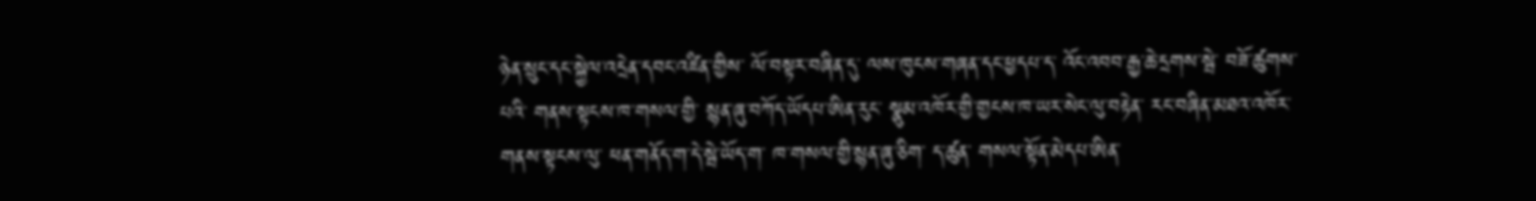ཉེན་སྲུང་དང་སྐྱེལ་འདྲེན་དབང་འཛིན་གྱིས་ ལོ་བསྟར་བཞིན་དུ་ ལས་ཁུངས་གཞན་དང་ཕྱདཔ་ད་ འོང་འབབ་རྒྱ་ཆེ་དྲགས་སྦེ་ བཟོ་ཚུགས་པའི་ གནས་སྟངས་ཁ་གསལ་གྱི་ སྙན་ཞུ་བཀོད་ཡོདཔ་ཨིན་རུང་ སྣུམ་འཁོར་གྱི་གྱངས་ཁ་ཡར་སེང་ལུ་བརྟེན་ རང་བཞིན་མཐའ་འཁོར་གནས་སྟངས་ལུ་ ཕན་གནོད་ག་དེ་སྦེ་ཡོད་ག་ ཁ་གསལ་གྱི་སྙན་ཞུ་ཅིག་ ད་ཚུན་ གསལ་སྟོན་མེདཔ་ཨིན་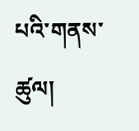པའི་གནས་ཚུལ།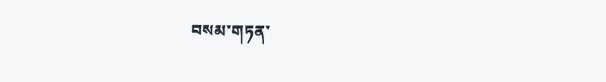བསམ་གཏན་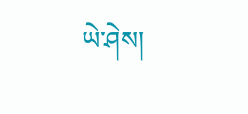ཡེ་ཤེས།